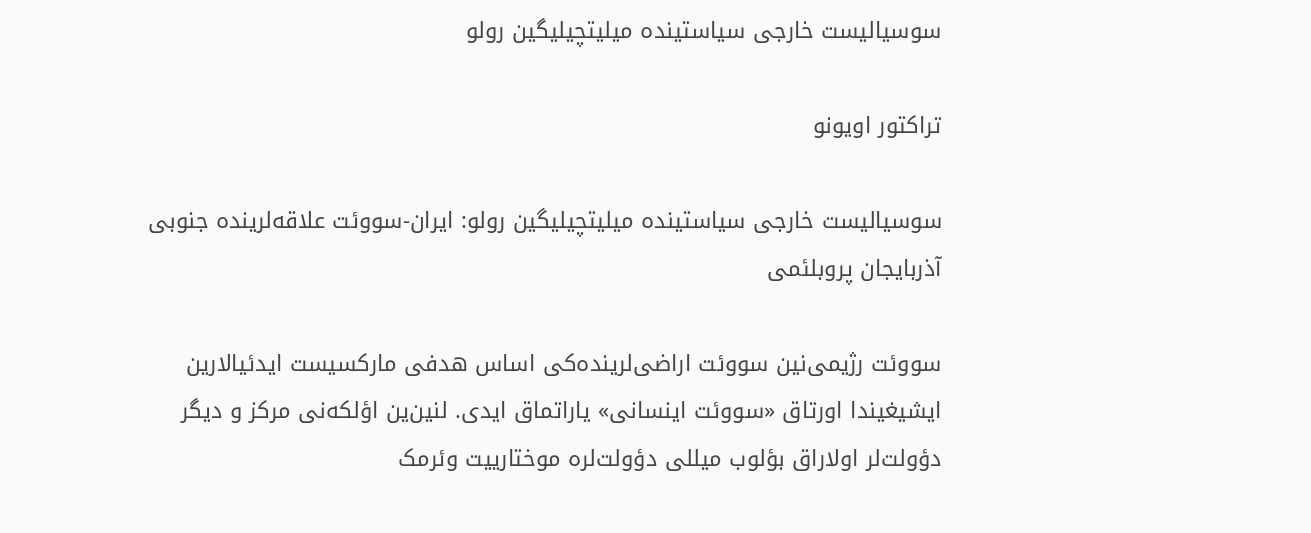سوسیالیست خارجی سیاستینده میلیتچیلیگین رولو

تراکتور اویونو

سوسیالیست خارجی سیاستینده میلیتچیلیگین رولو: ایران-سووئت علاقه‌‌‌لرینده جنوبی آذربایجان پروبلئمی

سووئت رژیمی‌نین سووئت اراضی‌لرینده‌کی اساس هدفی مارکسیست ایدئیالارین ایشیغیندا اورتاق «سووئت اینسانی» یاراتماق ایدی. لنین‌ین اؤلکه‌نی مرکز و دیگر دؤولت‌لر اولاراق بؤلوب میللی دؤولت‌لره موختارییت وئرمک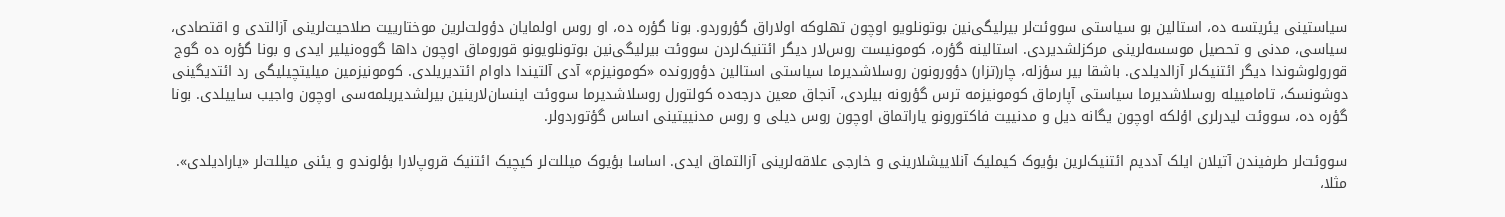سیاستینی یئریتسه ده، استالین بو سیاستی سووئت‌لر بیرلیگی‌نین بوتونلویو اوچون تهلوکه‌‌‌ اولاراق گؤروردو. بونا گؤره ده، او روس اولمایان دؤولت‌لرین موختارییت صلاحیت‌لرینی آزالتدی و اقتصادی، سیاسی، مدنی و تحصیل موسسه‌لرینی مرکز‌لشدیردی. استالینه گؤره، کومونیست روس‌لار دیگر ائتنیک‌لردن سووئت بیرلیگی‌نین بوتونلویونو قوروماق اوچون داها گووه‌نیلیر ایدی و بونا گؤره ده گوج قورولوشوندا دیگر ائتنیک‌لر آزالدیلدی. باشقا بیر سؤزله، چار(تزار) دؤورونون روسلاشدیرما سیاستی استالین دؤورونده «کومونیزم» آدی آلتیندا داوام ائتدیریلدی. کومونیزمین میلیتچیلیگی رد ائتدیگینی دوشونسک، تامامییله روسلاشدیرما سیاستی آپارماق کومونیزمه ترس گؤرونه بیلردی، آنجاق معین درجه‌‌‌ده کولتورل روسلاشدیرما سووئت اینسان‌لارینین بیر‌لشدیریلمه‌سی اوچون واجیب ساییلدی. بونا گؤره ده، سووئت لیدرلری اؤلکه اوچون یگانه دیل و مدنيیت فاکتورونو یاراتماق اوچون روس دیلی و روس مدنيیتینی اساس گؤتوردولر.

سووئت‌لر طرفیندن آتیلان ایلک آددیم ائتنیک‌لرین بؤیوک کیملیک آنلاییشلارینی و خارجی علاقه‌‌‌لرینی آزالتماق ایدی. اساسا بؤیوک میللت‌لر کیچیک ائتنیک قروپ‌لارا بؤلوندو و یئنی میللت‌لر «یارادیلدی». مثلا،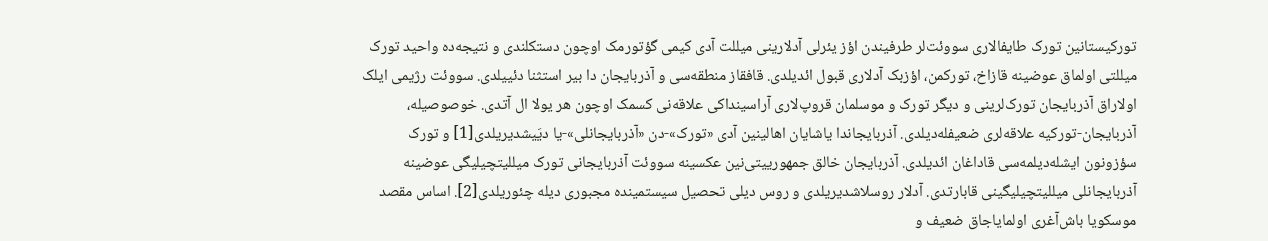تورکیستانین تورک طایفالاری سووئت‌لر طرفیندن اؤز یئرلی آدلارینی میللت آدی کیمی گؤتورمک اوچون دستکلندی و نتیجه‌ده واحید تورک میللتی اولماق عوضینه قازاخ، تورکمن، اؤزبک آدلاری قبول ائدیلدی. قافقاز منطقه‌سی و آذربایجان دا بیر استثنا دئییلدی. سووئت رژیمی ایلک اولاراق آذربایجان تورک‌لرینی و دیگر تورک و موسلمان قروپ‌لاری آراسینداکی علاقه‌‌‌نی کسمک اوچون هر یولا ال آتدی. خوصوصیله، آذربایجان-تورکیه علاقه‌‌‌لری ضعیفله‌دیلدی. آذربایجاندا یاشایان اهالینین آدی «تورک»-دن «آذربایجانلی»-یا ديَیشدیریلدی[1] و تورک سؤزونون ایشله‌دیلمه‌سی قاداغان ائدیلدی. آذربایجان خالق جمهورییتی‌نین عکسینه سووئت آذربایجانی تورک میللیتچیلیگی عوضینه آذربایجانلی میللیتچیلیگینی قابارتدی. آدلار روسلاشدیریلدی و روس دیلی تحصیل سیستمینده مجبوری دیله چئوریلدی[2]. اساس مقصد موسکویا باش‌آغری اولمایاجاق ضعیف و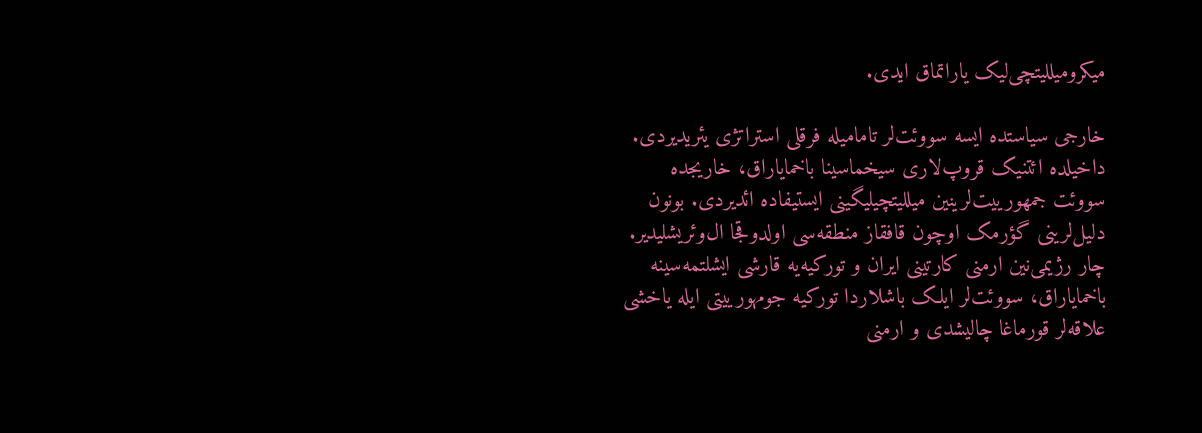میکرومیللیتچی‌لیک یاراتماق ایدی.

خارجی سیاستده ایسه سووئت‌لر تامامیله فرقلی استراتژی یئریدیردی. داخیلده ائتنیک قروپ‌لاری سیخماسینا باخمایاراق، خاریجده سووئت جمهورییت‌لرینین میللیتچیلیگینی ایستیفاده ائدیردی. بونون دلیل‌لرینی گؤرمک اوچون قافقاز منطقه‌سی اولدوقجا ال‌وئریشلیدیر. چار رژیمی‌نین ارمنی کارتینی ایران و تورکیه‌یه قارشی ایشلتمه‌سینه باخمایاراق، سووئت‌لر ایلک باشلاردا تورکیه جومهورییتی ایله یاخشی علاقه‌‌‌لر قورماغا چالیشدی و ارمنی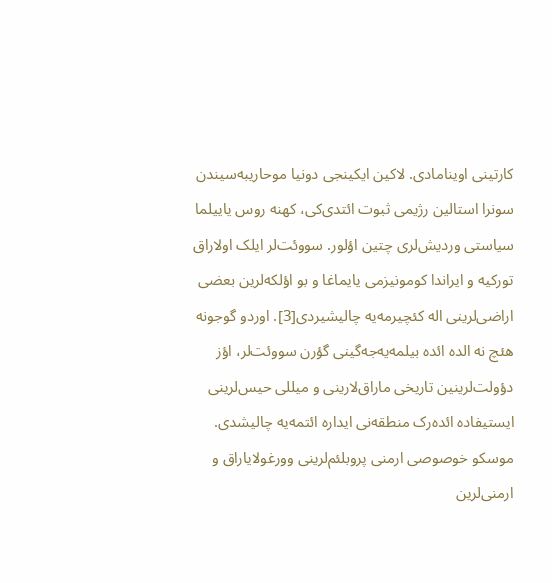کارتینی اوینامادی. لاکین ایکینجی دونیا موحاریبه‌‌‌سیندن سونرا استالین رژیمی ثبوت ائتدی‌کی، کهنه روس یاییلما سیاستی وردیش‌لری چتین اؤلور. سووئت‌لر ایلک اولاراق تورکیه و ایراندا کومونیزمی یایماغا و بو اؤلکه‌لرین بعضی اراضی‌لرینی اله کئچیرمه‌یه چالیشیردی[3]. اوردو گوجونه هئچ نه الده ائده بیلمه‌یه‌جه‌گینی گؤرن سووئت‌لر، اؤز دؤولت‌لرینین تاریخی ماراق‌لارینی و میللی حیس‌لرینی ایستیفاده ائده‌رک منطقه‌نی ایداره ائتمه‌یه چالیشدی. موسکو خوصوصی ارمنی پروبلئم‌لرینی وورغولایاراق و ارمنی‌لرین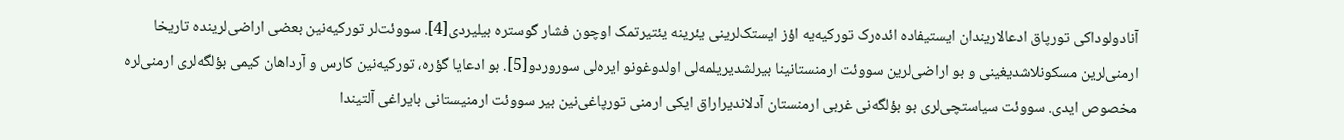آنادولوداکی تورپاق ادعالاریندان ایستیفاده ائده‌رک تورکیه‌یه اؤز ایستک‌لرینی یئرینه یئتیرتمک اوچون فشار گوستره بیلیردی[4]. سووئت‌لر تورکیه‌نین بعضی اراضی‌لرینده تاریخا ارمنی‌لرین مسکونلاشدیغینی و بو اراضی‌لرین سووئت ارمنستانینا بیر‌لشدیریلمه‌لی اولدوغونو ایره‌لی سوروردو[5]. بو ادعایا گؤره، تورکیه‌نین کارس و آرداهان کیمی بؤلگه‌لری ارمنی‌لره مخصوص ایدی. سووئت سیاستچی‌لری بو بؤلگه‌نی غربی ارمنستان آدلاندیراراق ایکی ارمنی تورپاغی‌نین بیر سووئت ارمنیستانی بایراغی آلتیندا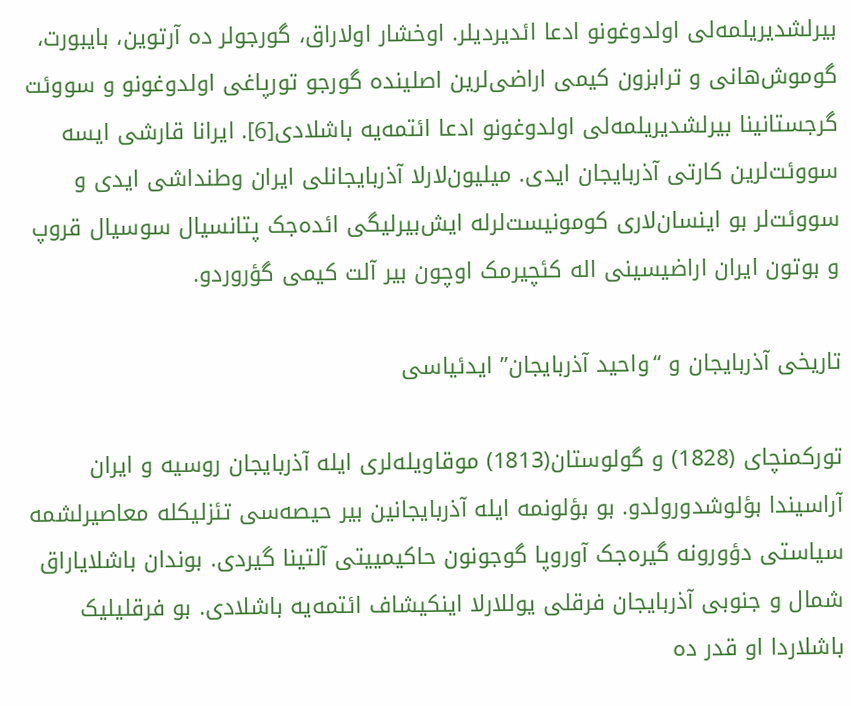بیر‌لشدیریلمه‌لی اولدوغونو ادعا ائدیردیلر. اوخشار اولاراق، گورجولر ده آرتوین، بایبورت، گوموش‌هانی و ترابزون کیمی اراضی‌لرین اصلینده گورجو تورپاغی اولدوغونو و سووئت گرجستانینا بیر‌لشدیریلمه‌لی اولدوغونو ادعا ائتمه‌یه باشلادی[6]. ایرانا قارشی ایسه سووئت‌لرین کارتی آذربایجان ایدی. میلیون‌لارلا آذربایجانلی ایران وطنداشی ایدی و سووئت‌لر بو اینسان‌لاری کومونیست‌لرله ایش‌بیرلیگی ائده‌جک پتانسیال سوسیال قروپ و بوتون ایران اراضیسینی اله کئچیرمک اوچون بیر آلت کیمی گؤروردو.

تاریخی آذربایجان و “واحید آذربایجان” ایدئیاسی

تورکمنچای (1828) و گولوستان(1813) موقاویله‌لری ایله آذربایجان روسیه و ایران آراسیندا بؤلوشدورولدو. بو بؤلونمه ایله آذربایجانین بیر حیصه‌‌‌سی تئزلیکله معاصیرلشمه سیاستی دؤورونه گیره‌جک آوروپا گوجونون حاکیميیتی آلتینا گیردی. بوندان باشلایاراق شمال و جنوبی آذربایجان فرقلی یوللارلا اینکیشاف ائتمه‌یه باشلادی. بو فرقلیلیک باشلاردا او قدر ده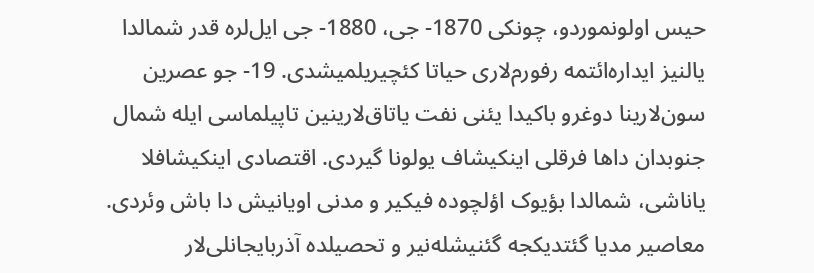حیس اولونموردو، چونکی 1870- جی، 1880- جی ایل‌لره قدر شمالدا یالنیز ایداره‌ائتمه‌ رفورم‌لاری حیاتا کئچیریلمیشدی. 19- جو عصرین سون‌لارینا دوغرو باکیدا یئنی نفت یاتاق‌لارینین تاپیلماسی ایله شمال جنوبدان داها فرقلی اینکیشاف یولونا گیردی. اقتصادی اینکیشافلا یاناشی، شمالدا بؤیوک اؤلچوده فیکیر و مدنی اویانیش دا باش وئردی. معاصیر مدیا گئتدیکجه گئنیشله‌نیر و تحصیلده آذربایجانلی‌لار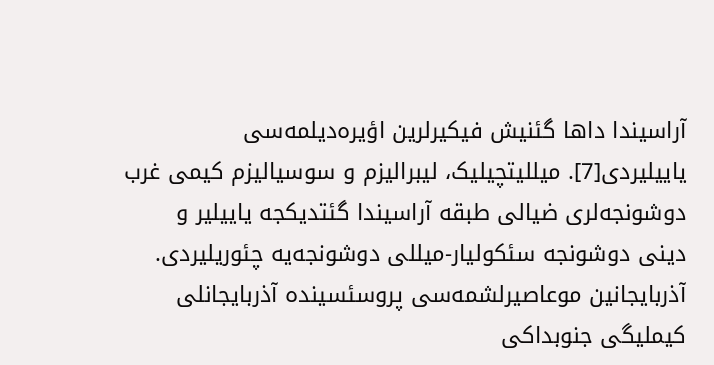آراسیندا داها گئنیش فیکیرلرین اؤیره‌دیلمه‌سی یاییلیردی[7]. میللیتچیلیک، لیبرالیزم و سوسیالیزم کیمی غرب دوشونجه‌لری ضیالی طبقه‌‌‌ آراسیندا گئتدیکجه یاییلیر و دینی دوشونجه سئکولیار-میللی دوشونجه‌یه چئوریلیردی. آذربایجانین موعاصیرلشمه‌سی پروسئسینده آذربایجانلی کیملیگی جنوبداکی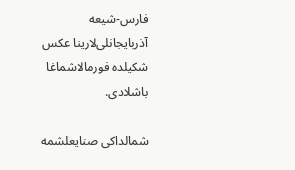فارس-شیعه‌‌‌ آذربایجانلی‌لارینا عکس شکیلده فورمالاشماغا باشلادی.

شمالداکی صنایعلشمه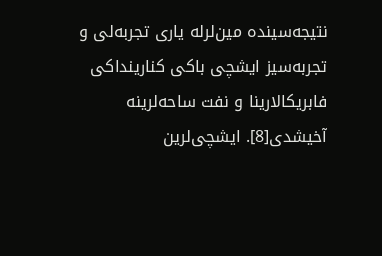نتیجه‌سینده مین‌لرله یاری تجربه‌لی و تجربه‌سیز ایشچی باکی کنارینداکی فابریکالارینا و نفت ساحه‌‌‌لرینه آخیشدی[8]. ایشچی‌لرین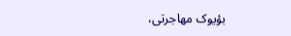بؤیوک مهاجرتی،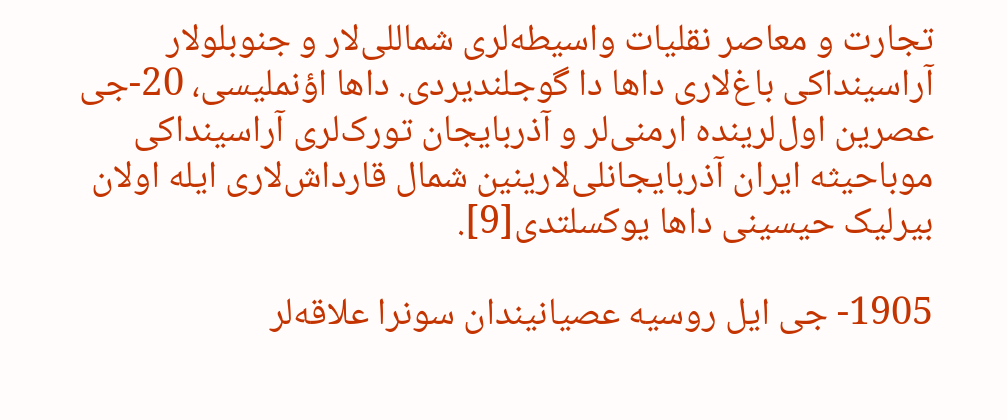تجارت و معاصر نقليات واسیطه‌‌‌لری شماللی‌لار و جنوبلولار آراسینداکی باغ‌لاری داها دا گوجلندیردی. داها اؤنملیسی، 20-جی عصرین اول‌لرینده ارمنی‌لر و آذربایجان تورک‌لری آراسینداکی موباحیثه‌ ایران آذربایجانلی‌لارینین شمال قارداش‌لاری ایله اولان بیرلیک حیسینی داها یوکسلتدی[9].

1905- جی ایل روسیه عصیانیندان سونرا علاقه‌‌‌لر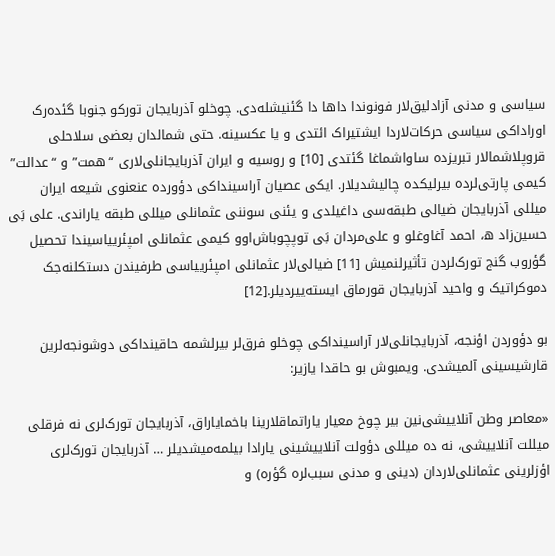سیاسی و مدنی آزادلیق‌لار فونوندا داها دا گئنیشله‌دی. چوخلو آذربایجان تورکو جنوبا گئده‌رک اوراداکی سیاسی حرکات‌لاردا ایشتیراک ائتدی و یا عکسینه. حتی شمالدان بعضی سلاحلی قروپلاشمالار تبریزده ساواشماغا گئتدی [10] و روسیه و ایران آذربایجانلی‌لاری “همت” و “عدالت” کیمی پارتی‌لرده بیرلیکده چالیشدیلار. ایکی عصیان آراسینداکی دؤورده عنعنوی شیعه‌‌‌ ایران میللی آذربایجان ضیالی طبقه‌‌‌سی داغیلدی و یئنی سوننی عثمانلی میللی طبقه‌‌‌ یاراندی. علی بَی حسین‌زاد ه، احمد آغاوغلو و علی‌مردان بَی توپچوباش‌اوو کیمی عثمانلی امپئرییاسیندا تحصیل گؤروب گنج تورک‌لردن تأثیرلنمیش [11] ضیالی‌لار عثمانلی امپئرییاسی طرفیندن دستکلنه‌جک دموکراتیک و واحید آذربایجان قورماق ایسته‌ییردیلر.[12]

بو دؤوردن اؤنجه، آذربایجانلی‌لار آراسینداکی چوخلو فرق‌لر بیرلشمه حاقینداکی دوشونجه‌لرین قارشیسینی آلمیشدی. ویمبوش بو حاقدا یازیر:

«معاصر وطن آنلاییشی‌نین بیر چوخ معیار یاراتماقلارینا باخمایاراق، آذربایجان تورک‌لری نه فرقلی میللت آنلاییشی، نه ده میللی دؤولت آنلاییشینی یارادا بیلمه‌میشدیلر … آذربایجان تورک‌لری اؤزلرینی عثمانلی‌لاردان (دینی و مدنی سبب‌لره گؤره) و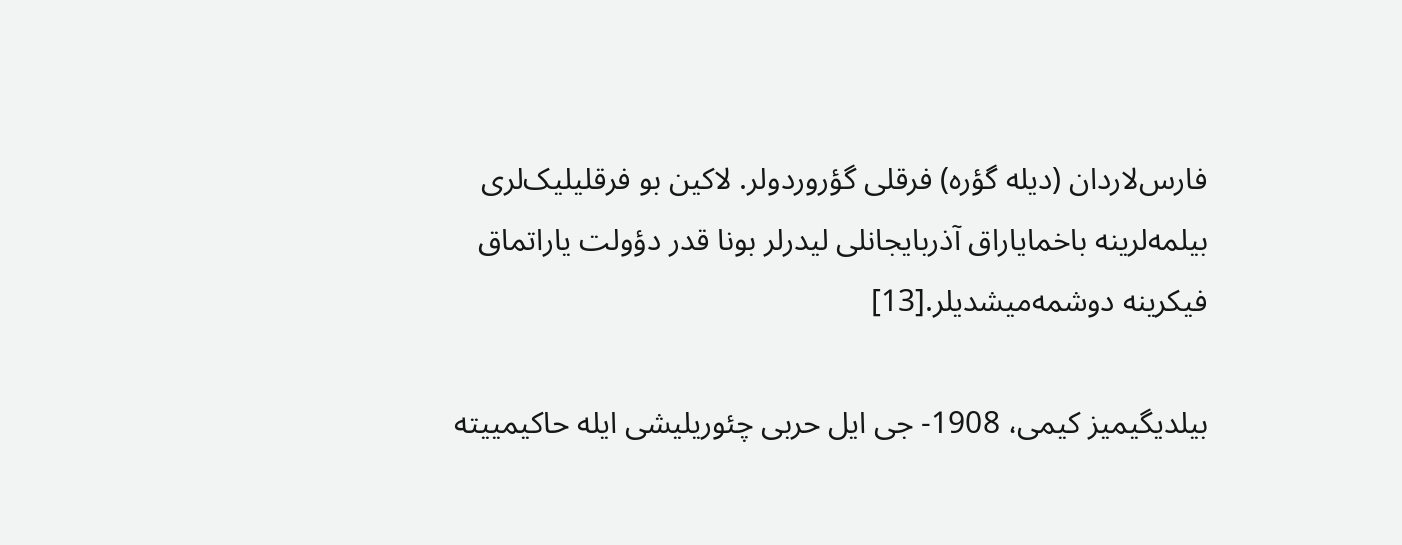فارس‌لاردان (دیله گؤره) فرقلی گؤروردولر. لاکین بو فرقلیلیک‌لری بیلمه‌لرینه باخمایاراق آذربایجانلی لیدرلر بونا قدر دؤولت یاراتماق فیکرینه دوشمه‌میشدیلر.[13]

بیلدیگیمیز کیمی، 1908- جی ایل حربی چئوریلیشی ایله حاکیميیته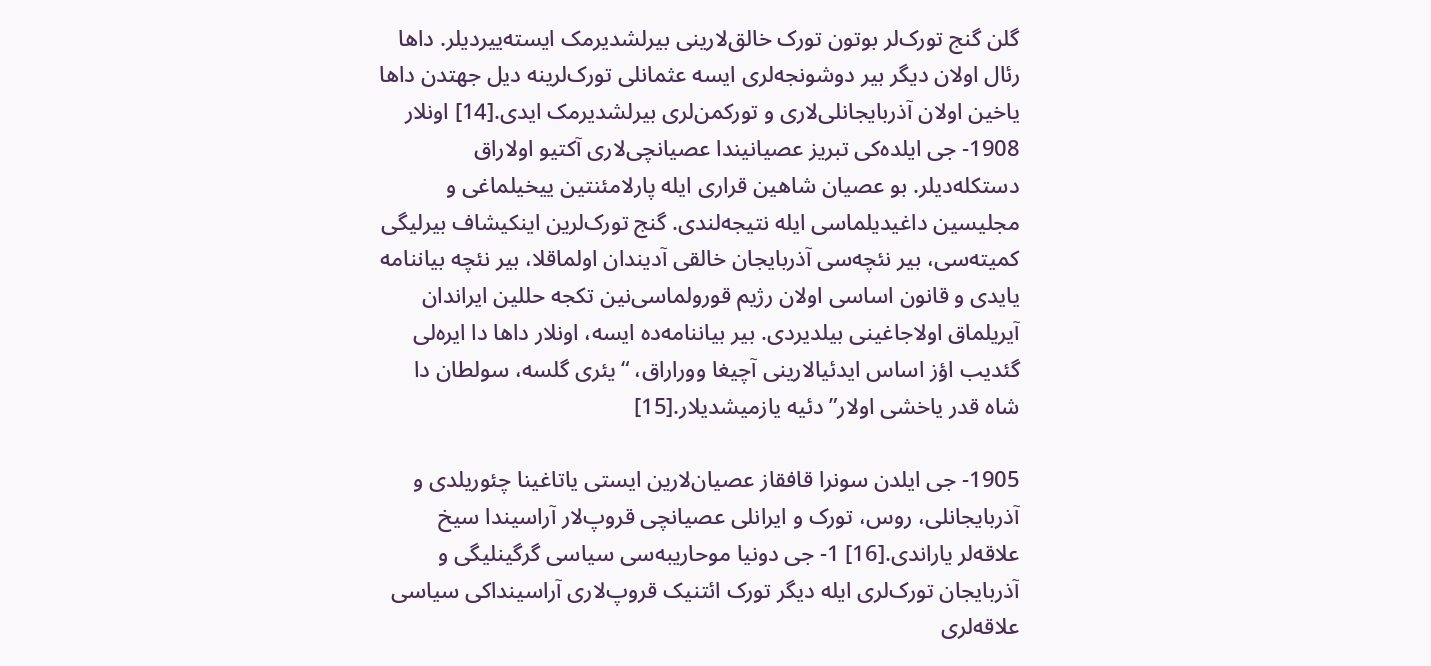گلن گنج تورک‌لر بوتون تورک خالق‌لارینی بیر‌لشدیرمک ایسته‌ییردیلر. داها رئال اولان دیگر بیر دوشونجه‌لری ایسه عثمانلی تورک‌لرینه دیل جهتدن داها یاخین اولان آذربایجانلی‌لاری و تورکمن‌لری بیر‌لشدیرمک ایدی.[14] اونلار 1908- جی ایلده‌کی تبریز عصیانیندا عصیانچی‌لاری آکتیو اولاراق دستکله‌دیلر. بو عصیان شاهین قراری ایله پارلامئنتین ییخیلماغی و مجلیسین داغیدیلماسی ایله نتیجه‌لندی. گنج تورک‌لرین اینکیشاف بیرلیگی کمیته‌سی، بیر نئچه‌سی آذربایجان خالقی آدیندان اولماقلا، بیر نئچه بیاننامه یایدی و قانون اساسی اولان رژیم قورولماسی‌نین تکجه حللین ایراندان آیریلماق اولاجاغینی بیلدیردی. بیر بیاننامه‌ده ایسه، اونلار داها دا ایره‌لی گئدیب اؤز اساس ایدئیالارینی آچیغا ووراراق، “یئری گلسه، سولطان دا شاه قدر یاخشی اولار” دئیه یازمیشدیلار.[15]

1905- جی ایلدن سونرا قافقاز عصیان‌لارین ایستی یاتاغینا چئوریلدی و آذربایجانلی، روس، تورک و ایرانلی عصیانچی قروپ‌لار آراسیندا سیخ علاقه‌‌‌لر یاراندی.[16] 1- جی دونیا موحاریبه‌‌‌سی سیاسی گرگینلیگی و آذربایجان تورک‌لری ایله دیگر تورک ائتنیک قروپ‌لاری آراسینداکی سیاسی علاقه‌‌‌لری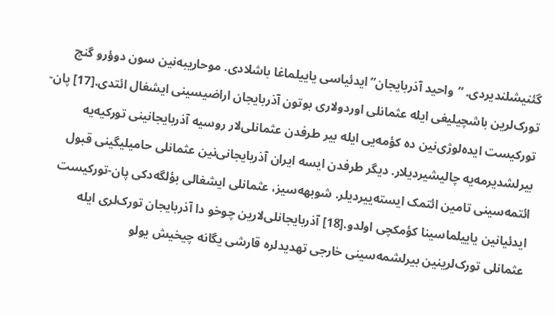گئنیشلندیردی. “واحید آذربایجان” ایدئیاسی یاییلماغا باشلادی. موحاریبه‌‌‌نین سون دوؤرو گنج تورک‌لرین باشچیلیغی ایله عثمانلی اوردولاری بوتون آذربایجان اراضیسینی ایشغال ائتدی.[17] پان-تورکیست ایده‌لوژی‌نین ده کؤمه‌یی ایله بیر طرفدن عثمانلی‌لار روسیه آذربایجانینی تورکیه‌یه بیر‌لشدیرمه‌یه چالیشیردیلار. دیگر طرفدن ایسه ایران آذربایجانی‌نین عثمانلی حامیلیگینی قبول ائتمه‌سینی تامین ائتمک ایسته‌ییردیلر. شوبهه‌سیز، عثمانلی ایشغالی بؤلگه‌دکی پان-تورکیست ایدئیانین یاییلماسینا کؤمکچی اولدو.[18] آذربایجانلی‌لارین چوخو دا آذربایجان تورک‌لری ایله عثمانلی تورک‌لرینین بیرلشمه‌سینی خارجی تهدیدلره قارشی یگانه چیخیش یولو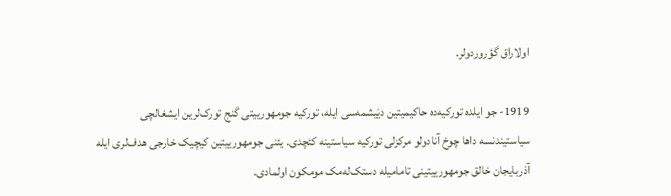اولاراق گؤروردولر.

1919- جو ایلده تورکیه‌ده حاکیمیتین ديَیشمه‌سی‌ ایله، تورکیه جومهوريیتی گنج تورک‌لرین ایشغالچی سیاستیندنسه داها چوخ آنادولو مرکزلی تورکیه سیاستینه کئچدی. یئنی جومهوريیتین کیچیک خارجی هدف‌لری ایله آذربایجان خالق جومهوريیتینی تامامیله دستک‌له‌مک مومکون اولمادی.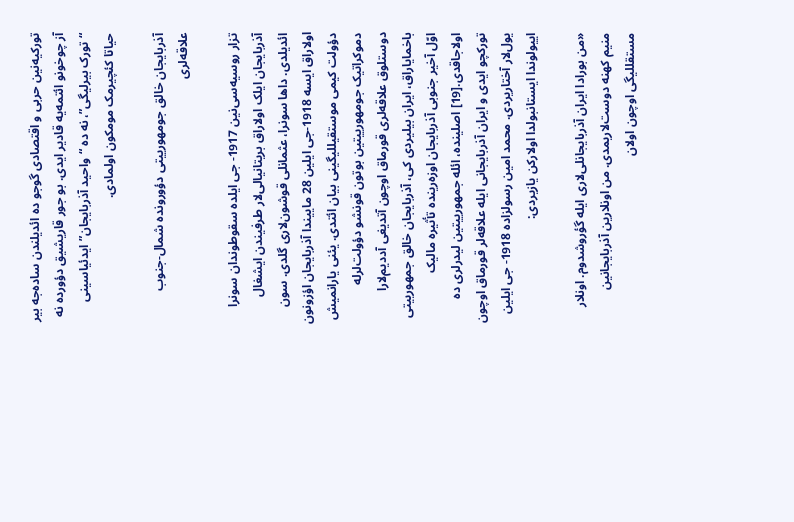تورکیه‌نین حربی و اقتصادی گوجو ده ائدیلندن ساده‌جه بیر آز چوخونو ائتمه‌یه قادیر ایدی. بو جور قاریشیق دؤورده نه “تورک بیرلیگی”، نه ده “واحید آذربایجان” ایدئیاسینی حیاتا کئچیرمک مومکون اولمادی.

آذربایجان خالق جومهورییتی دؤورونده شمال-جنوب علاقه‌‌‌لری

تزار روسیه‌سی‌نین 1917- جی ایلده سقوطوندان سونرا آذربایجان ایلک اولاراق بریتانیالی‌لار طرفیندن ایشغال ائدیلدی. داها سونرا، عثمانلی قوشون‌لاری گلدی. سون اولاراق ایسه 1918-جی ایلین 28 ماییندا آذربایجان اؤزونون دؤولت کیمی موستقیللیگینی بیان ائتدی. یئنی یارانمیش دموکراتیک جومهورییتین بوتون قونشو دؤولت‌لرله دوستلوق علاقه‌‌‌لری قورماق اوچون آتدیغی آددیم‌لارا باخمایاراق، ایران بیلیردی کی، آذربایجان خالق جمهورییتی اوّل آخیر جنوبی آذربایجان اوزه‌رینده تأثیره مالیک اولاجاقدی.[19] اصلینده، ائله جمهوريیتین لیدرلری ده تورکچو ایدی و ایران آذربایجانی ایله علاقه‌‌‌لر قورماق اوچون یول‌لار آختاریردی. محمد امین رسولزاده 1918- جی ایلین اییولوندا ایستانبولدا اولارکن یازیردی:

«من بورادا ایران آذربایجانلی‌لاری ایله گؤروشدوم. اونلار منیم کهنه دوست‌لاریمدی. من اونلارین آذربایجانین مستقللیگی اوچون اولان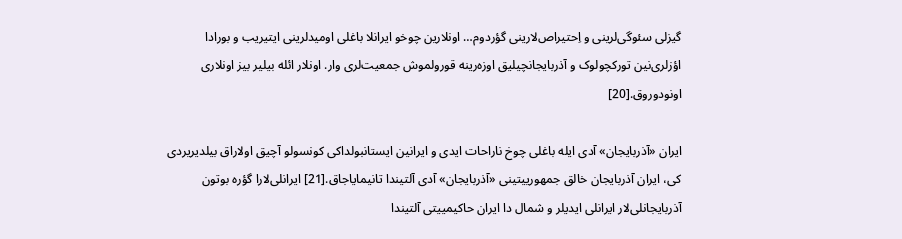گیزلی سئوگی‌لرینی و اِحتیراص‌لارینی گؤردوم… اونلارین چوخو ایرانلا باغلی اومیدلرینی ایتیریب و بورادا اؤزلری‌نین تورکچولوک و آذربایجانچیلیق اوزه‌رینه قورولموش جمعيت‌لری وار. اونلار ائله بیلیر بیز اونلاری اونودوروق.[20]

ایران «آذربایجان» آدی ایله باغلی چوخ ناراحات ایدی و ایرانین ایستانبولداکی کونسولو آچیق اولاراق بیلدیریردی کی، ایران آذربایجان خالق جمهوريیتینی «آذربایجان» آدی آلتیندا تانیمایاجاق.[21] ایرانلی‌لارا گؤره بوتون آذربایجانلی‌لار ایرانلی ایدیلر و شمال دا ایران حاکیميیتی آلتیندا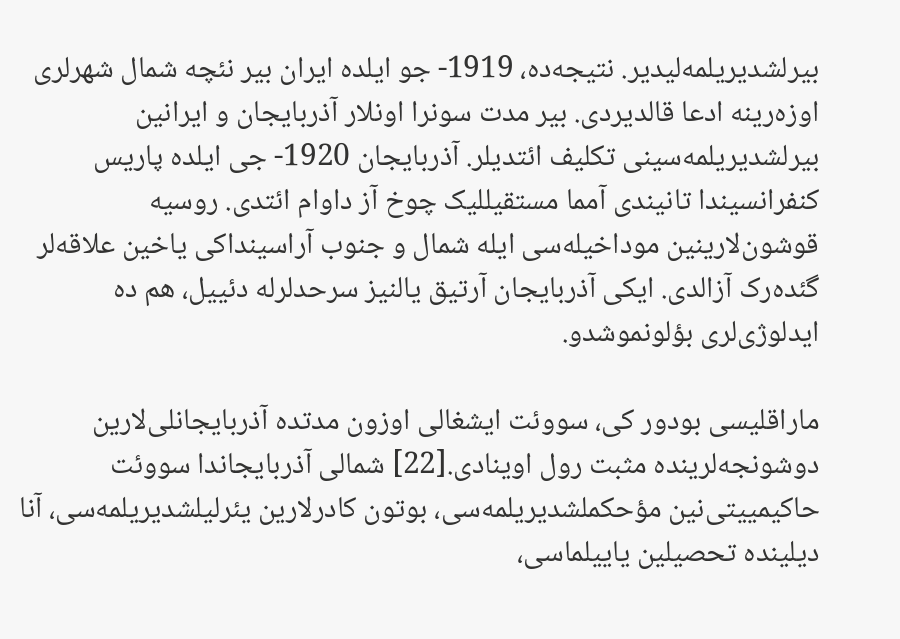بیر‌لشدیریلمه‌لیدیر. نتیجه‌ده، 1919- جو ایلده ایران بیر نئچه شمال شهرلری اوزه‌رینه ادعا قالدیردی. بیر مدت سونرا اونلار آذربایجان و ایرانین بیر‌لشدیریلمه‌سینی تکلیف ائتدیلر. آذربایجان 1920- جی ایلده پاریس کنفرانسیندا تانیندی آمما مستقیللیک چوخ آز داوام ائتدی. روسیه قوشون‌لارینین موداخیله‌سی ایله شمال و جنوب آراسینداکی یاخین علاقه‌‌‌لر گئده‌رک آزالدی. ایکی آذربایجان آرتیق یالنیز سرحدلرله دئییل، هم ده ایدلوژی‌لری بؤلونموشدو.

ماراقلیسی بودور کی، سووئت ایشغالی اوزون مدتده آذربایجانلی‌لارین دوشونجه‌لرینده مثبت رول اوینادی.[22] شمالی آذربایجاندا سووئت حاکیميیتی‌نین مؤحکملشدیریلمه‌سی، بوتون کادرلارین یئرلیلشدیریلمه‌سی، آنا دیلینده تحصیلین یاییلماسی،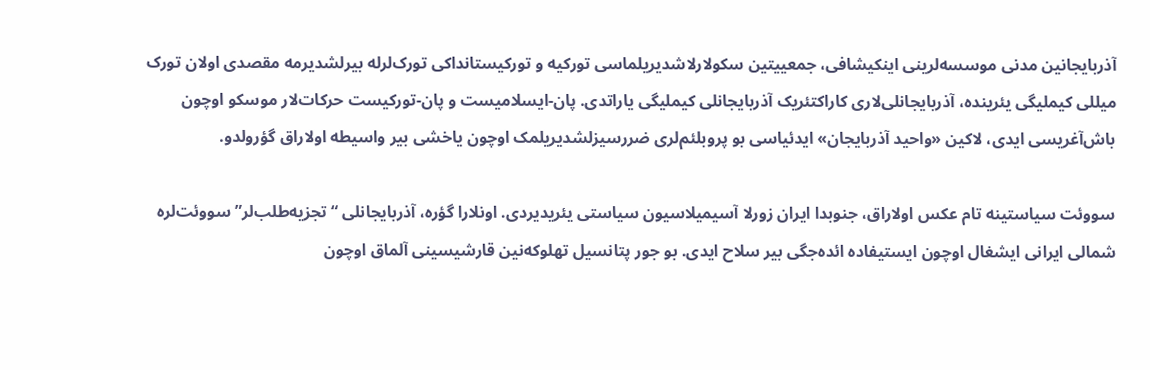آذربایجانین مدنی موسسه‌لرینی اینکیشافی، جمعيیتین سکولارلاشدیریلماسی تورکیه و تورکیستانداکی تورک‌لرله بیر‌لشدیرمه مقصدی اولان تورک میللی کیملیگی یئرینده، آذربایجانلی‌لاری کاراکتئریک آذربایجانلی کیملیگی یاراتدی. پان-ایسلامیست و پان-تورکیست حرکات‌لار موسکو اوچون باش‌آغریسی ایدی، لاکین «واحید آذربایجان» ایدئیاسی بو پروبلئم‌لری ضررسیز‌لشدیریلمک اوچون یاخشی بیر واسیطه‌‌‌ اولاراق گؤرولدو.

سووئت سیاستینه تام عکس اولاراق، جنوبدا ایران زورلا آسیمیلاسیون سیاستی یئریدیردی. اونلارا گؤره، آذربایجانلی “تجزیه‌طلب‌لر” سووئت‌لره شمالی ایرانی ایشغال اوچون ایستیفاده ائده‌جگی بیر سلاح ایدی. بو جور پتانسیل تهلوکه‌‌‌نین قارشیسینی آلماق اوچون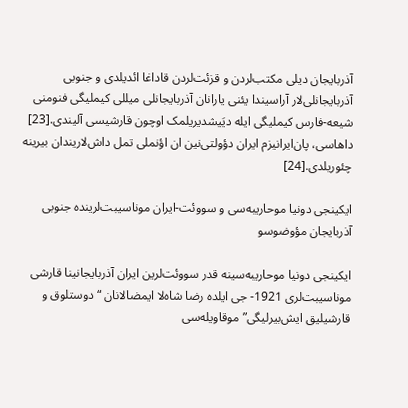آذربایجان دیلی مکتب‌لردن و قزئت‌لردن قاداغا ائدیلدی و جنوبی آذربایجانلی‌لار آراسیندا یئنی یارانان آذربایجانلی میللی کیملیگی فنومنی شیعه‌‌‌-فارس کیملیگی ایله ديَیشدیریلمک اوچون قارشیسی آلیندی.[23] داهاسی، پان‌ایرانیزم ایران دؤولتی‌نین ان اؤنملی تمل دا‌ش‌لاریندان بیرینه چئوریلدی.[24]

ایکینجی دونیا موحاریبه‌‌‌سی و سووئت-ایران موناسیبت‌لرینده جنوبی آذربایجان مؤوضوسو

ایکینجی دونیا موحاریبه‌‌‌سینه قدر سووئت‌لرین ایران آذربایجانینا قارشی موناسیبت‌لری 1921- جی ایلده رضا شاه‌لا ایمضالانان “دوستلوق و قارشیلیق ایش‌بیرلیگی” موقاویله‌سی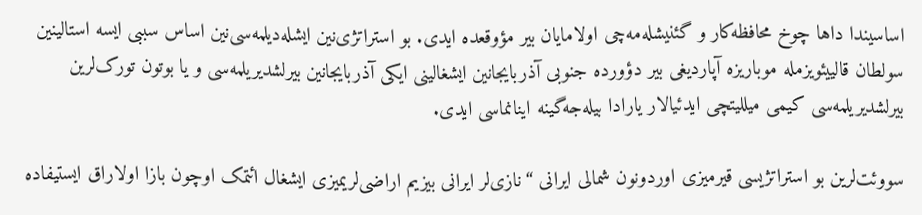اساسیندا داها چوخ محافظه‌کار و گئنیشله‌مه‌چی اولامایان بیر مؤوقعده ایدی. بو استراتژی‌نین ایشله‌دیلمه‌سی‌نین اساس سببی ایسه استالینین سولطان قالییئویزمله موباریزه آپاردیغی بیر دؤورده جنوبی آذربایجانین ایشغالینی ایکی آذربایجانین بیر‌لشدیریلمه‌سی و یا بوتون تورک‌لرین بیر‌لشدیریلمه‌سی کیمی میللیتچی ایدئیالار یارادا بیله‌جه‌گینه اینانماسی ایدی.

سووئت‌لرین بو استراتژیسی قیرمیزی اوردونون شمالی ایرانی “نازی‌لر ایرانی بیزیم اراضی‌لریمیزی ایشغال ائتمک اوچون بازا اولاراق ایستیفاده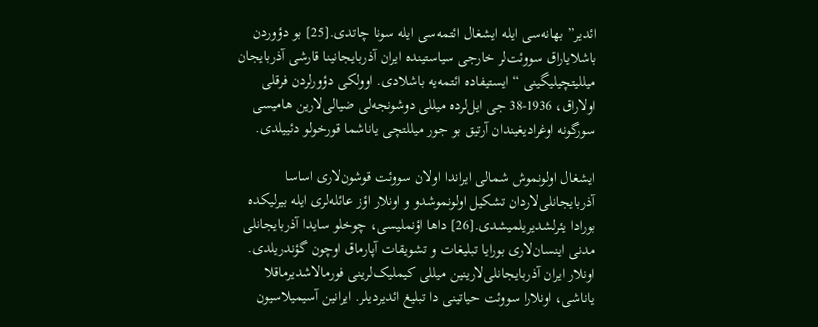ائدیر” بهانه‌سی ایله ایشغال ائتمه‌سی ایله سونا چاتدی.[25] بو دؤوردن باشلایاراق سووئت‌لر خارجی سیاستینده ایران آذربایجانینا قارشی آذربایجان میللیتچیلیگینی “ ایستیفاده ائتمه‌یه باشلادی. اوولکی دؤورلردن فرقلی اولاراق، 1936-38 جی ایل‌لرده میللی دوشونجه‌لی ضیالی‌لارین هامیسی سورگونه اوغرادیغیندان آرتیق بو جور میللتچی یاناشما قورخولو دئییلدی.

ایشغال اولونموش شمالی ایراندا اولان سووئت قوشون‌لاری اساسا آذربایجانلی‌لاردان تشکیل اولونموشدو و اونلار اؤز عائله‌‌‌لری ایله بیرلیکده بورادا یئر‌لشدیریلمیشدی.[26] داها اؤنملیسی، چوخلو سایدا آذربایجانلی مدنی اینسان‌لاری بورایا تبلیغات و تشویقات آپارماق اوچون گؤندریلدی. اونلار ایران آذربایجانلی‌لارینین میللی کیملیک‌لرینی فورمالاشدیرماقلا یاناشی، اونلارا سووئت حیاتینی دا تبلیغ ائدیردیلر. ایرانین آسیمیلاسیون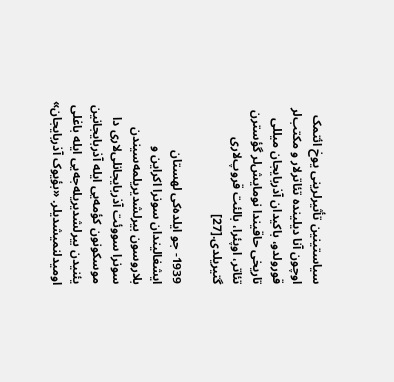سیاستینین تأثیرلرینی یوخ ائتمک اوچون آنا دیلینده تئاترلار و مکتب‌لر قورولدو، باکیدان آذربایجان میللی تاریخی حاقیندا نومایش‌لر گؤسترن تئاتر، اوپئرا، بالئت قروپ‌لاری گتیریلدی.[27]

1939- جو ایلده‌کی لهستان ایشغالیندان سونرا اکراین و بلاروسون بیر‌لشدیریلمه‌سیندن سونرا سووئت آذربایجانلی‌لاری دا موسکونون کؤمه‌یی ایله آذربایجانین یئنیدن بیر‌لشدیریله‌جه‌یی ایله باغلی اومیدلنمیشدیلر. «بؤیوک آذربایجان»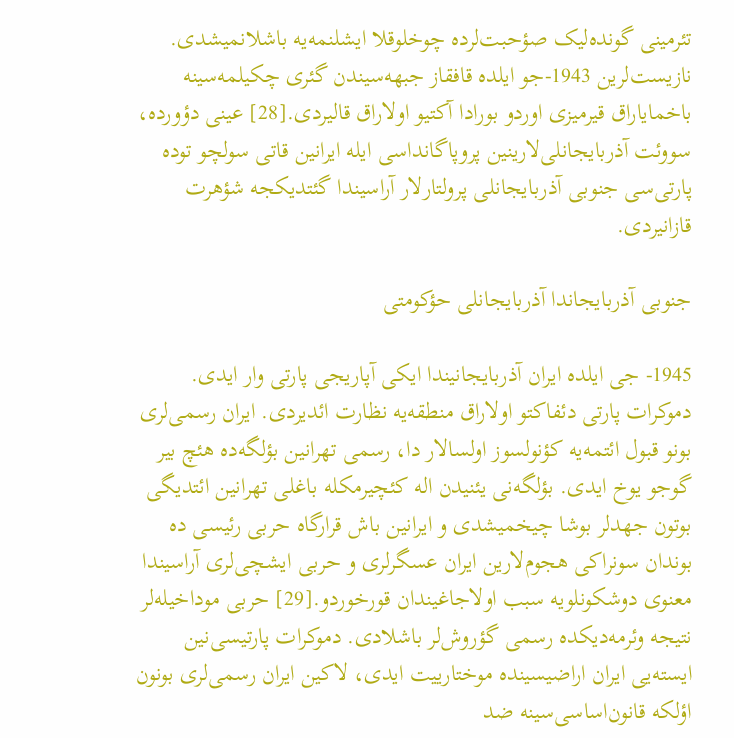تئرمینی گونده‌لیک صؤحبت‌لرده چوخلوقلا ایشلنمه‌یه باشلانمیشدی. نازیست‌لرین 1943-جو ایلده قافقاز جبهه‌سیندن گئری چکیلمه‌سینه باخمایاراق قیرمیزی اوردو بورادا آکتیو اولاراق قالیردی.[28] عینی دؤورده، سووئت آذربایجانلی‌لارینین پروپاگانداسی ایله ایرانین قاتی سولچو توده پارتی‌سی جنوبی آذربایجانلی پرولتارلار آراسیندا گئتدیکجه شؤهرت قازانیردی.

جنوبی آذربایجاندا آذربایجانلی حؤکومتی

1945- جی ایلده ایران آذربایجانیندا ایکی آپاریجی پارتی وار ایدی. دموکرات پارتی دئفاکتو اولاراق منطقه‌یه نظارت ائدیردی. ایران رسمی‌لری بونو قبول ائتمه‌یه کؤنولسوز اولسالار دا، رسمی تهرانین بؤلگه‌ده هئچ بیر گوجو یوخ ایدی. بؤلگه‌نی یئنیدن اله کئچیرمکله باغلی تهرانین ائتدیگی بوتون جهدلر بوشا چیخمیشدی و ایرانین باش قرارگاه حربی رئیسی ده بوندان سونراکی هجوم‌لارین ایران عسگرلری و حربی ایشچی‌لری آراسیندا معنوی دوشکونلویه سبب اولاجاغیندان قورخوردو.[29] حربی موداخیله‌لر نتیجه وئرمه‌دیکده رسمی گؤروش‌لر باشلادی. دموکرات پارتیسی‌نین ایسته‌یی ایران اراضیسینده موختارییت ایدی، لاکین ایران رسمی‌لری بونون اؤلکه قانون‌اساسی‌سینه ضد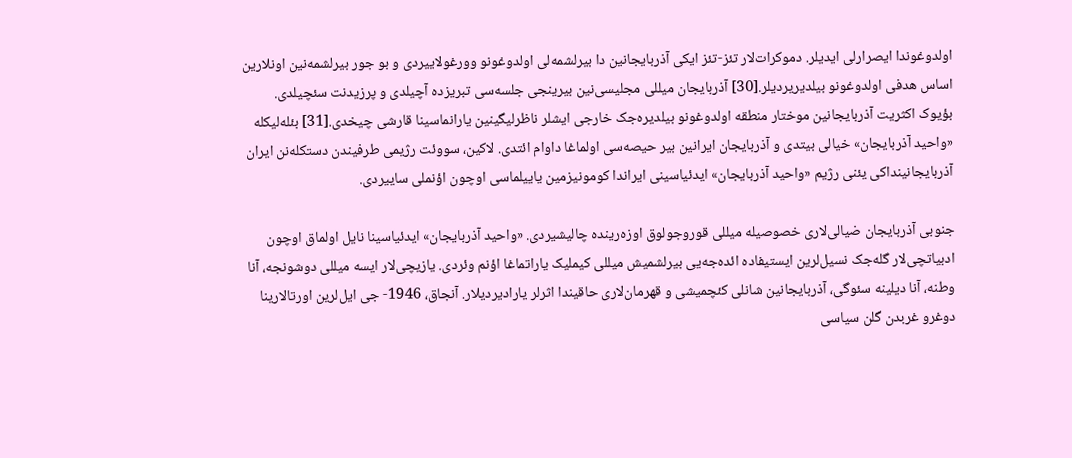اولدوغوندا ایصرارلی ایدیلر. دموکرات‌لار تئز-تئز ایکی آذربایجانین دا بیرلشمه‌لی اولدوغونو وورغولاییردی و بو جور بیرلشمه‌نین اونلارین اساس هدفی اولدوغونو بیلدیریردیلر.[30] آذربایجان میللی مجلیسی‌نین بیرینجی جلسه‌‌سی تبریزده آچیلدی و پرزیدنت سئچیلدی. بؤیوک اکثريت آذربایجانین موختار منطقه اولدوغونو بیلدیره‌جک خارجی ایشلر ناظرلیگینین یارانماسینا قارشی چیخدی.[31] بئله‌لیکله «واحید آذربایجان» خیالی بیتدی و آذربایجان ایرانین بیر حیصه‌‌‌سی اولماغا داوام ائتدی. لاکین، سووئت رژیمی طرفیندن دستکله‌نن ایران آذربایجانینداکی یئنی رژیم «واحید آذربایجان» ایدئیاسینی ایراندا کومونیزمین یاییلماسی اوچون اؤنملی ساییردی.

جنوبی آذربایجان ضیالی‌لاری خصوصیله میللی قوروجولوق اوزه‌رینده چالیشیردی. «واحید آذربایجان» ایدئیاسینا نایل اولماق اوچون ادبياتچی‌لار گله‌جک نسیل‌لرین ایستیفاده ائده‌جه‌یی بیرلشمیش میللی کیملیک یاراتماغا اؤنم وئردی. یازیچی‌لار ایسه میللی دوشونجه، آنا وطنه، آنا دیلینه سئوگی، آذربایجانین شانلی کئچمیشی و قهرمان‌لاری حاقیندا اثرلر یارادیردیلار. آنجاق، 1946- جی ایل‌لرین اورتالارینا دوغرو غربدن گلن سیاسی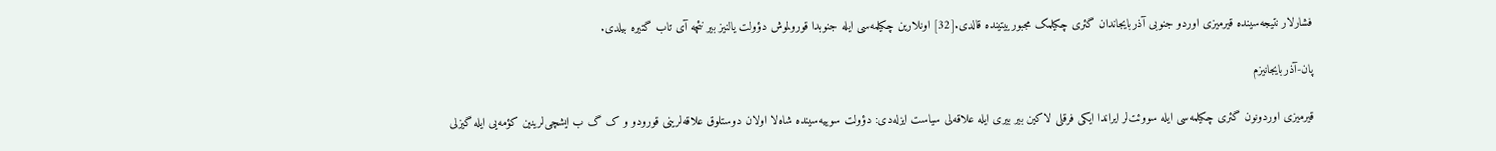فشارلار نتیجه‌سینده قیرمیزی اوردو جنوبی آذربایجاندان گئری چکیلمک مجبورییتینده قالدی.[32] اونلارین چکیلمه‌سی ایله جنوبدا قورولموش دؤولت یالنیز بیر نئچه آی تاب گتیره بیلدی.

پان-آذربایجانیزم

قیرمیزی اوردونون گئری چکیلمه‌سی ایله سووئت‌لر ایراندا ایکی فرقلی لاکین بیر بیری ایله علاقه‌‌‌لی سیاست ایزله‌دی: دؤولت سويیه‌‌سینده شاه‌لا اولان دوستلوق علاقه‌‌‌لرینی قورودو و ک گ ب ایشچی‌لرینین کؤمه‌یی ایله گیزلی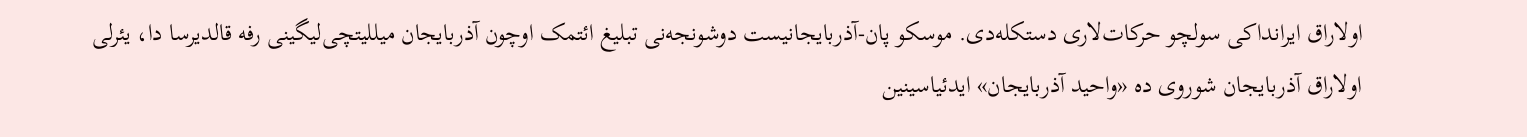اولاراق ایرانداکی سولچو حرکات‌لاری دستکله‌دی. موسکو پان-آذربایجانیست دوشونجه‌نی تبلیغ ائتمک اوچون آذربایجان میللیتچی‌لیگینی رفه قالدیرسا دا، یئرلی اولاراق آذربایجان شوروی ده «واحید آذربایجان» ایدئیاسینین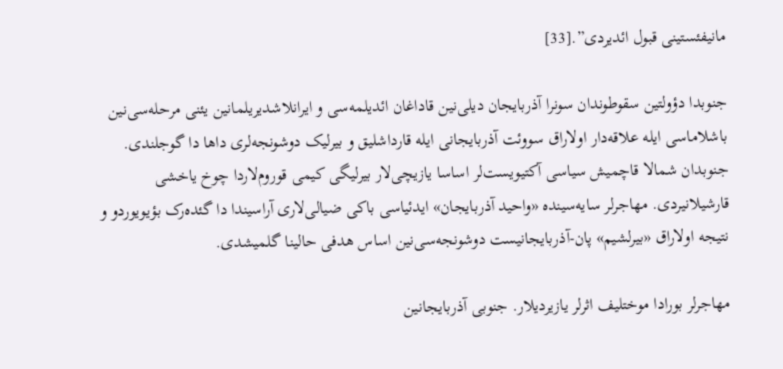مانیفئستینی قبول ائدیردی”.[33]

جنوبدا دؤولتین سقوطوندان سونرا آذربایجان دیلی‌نین قاداغان ائدیلمه‌سی و ایرانلاشدیریلمانین یئنی مرحله‌‌‌سی‌نین باشلاماسی ایله علاقه‌دار اولاراق سووئت آذربایجانی ایله قارداشلیق و بیرلیک دوشونجه‌لری داها دا گوجلندی. جنوبدان شمالا قاچمیش سیاسی آکتیویست‌لر اساسا یازیچی‌لار بیرلیگی کیمی قوروم‌لاردا چوخ یاخشی قارشیلانیردی. مهاجرلر سایه‌سینده «واحید آذربایجان» ایدئیاسی باکی ضیالی‌لاری آراسیندا دا گئده‌رک بؤیویوردو و نتیجه اولاراق «بیرلشیم» پان-آذربایجانیست دوشونجه‌سی‌نین اساس هدفی حالینا گلمیشدی.

مهاجرلر بورادا موختلیف اثرلر یازیردیلار. جنوبی آذربایجانین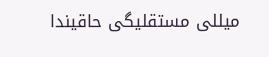میللی مستقلیگی حاقیندا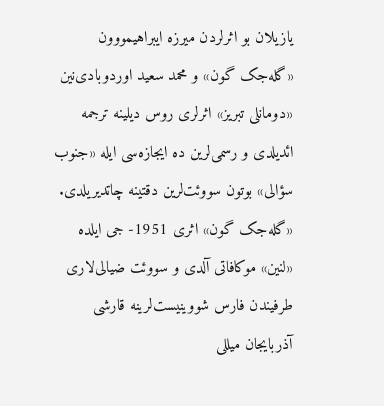یازیلان بو اثرلردن میرزه ایبراهیمووون «گله‌جک گون» و محمد سعید اوردوبادی‌نین «دومانلی تبریز» اثرلری روس دیلینه ترجمه ائدیلدی و رسمی‌لرین ده ایجازه‌سی ایله «جنوب سؤالی» بوتون سووئت‌لرین دقتینه چاتدیریلدی. «گله‌جک گون» اثری 1951- جی ایلده «لنین» موکافاتی آلدی و سووئت ضیالی‌لاری طرفیندن فارس شووینیست‌لرینه قارشی آذربایجان میللی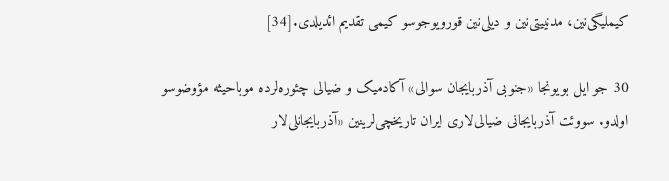کیملیگی‌نین، مدنيیتی‌نین و دیلی‌نین قورویوجوسو کیمی تقدیم ائدیلدی.[34]

30 جو ایل بویونجا «جنوبی آذربایجان سوالی» آکادمیک و ضیالی چئوره‌لرده موباحیثه مؤوضوسو اولدو. سووئت آذربایجانی ضیالی‌لاری ایران تاریخچی‌لرینین «آذربایجانلی‌لار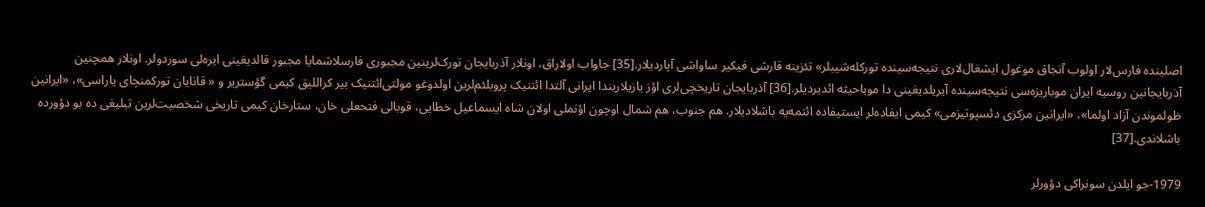اصلینده فارس‌لار اولوب آنجاق موغول ایشغال‌لاری نتیجه‌سینده تورکله‌شیبلر» تئزینه قارشی فیکیر ساواشی آپاردیلار.[35] جاواب اولاراق، اونلار آذربایجان تورک‌لرینین مجبوری فارسلاشمایا مجبور قالدیغینی ایره‌لی سوردولر. اونلار همچنین آذربایجانین روسیه ایران موباریزه‌سی نتیجه‌سینده آیریلدیغینی دا موباحیثه‌ ائدیردیلر.[36] آذربایجان تاریخچی‌لری اؤز یازیلاریندا ایرانی آلتدا ائتنیک پروبلئم‌لرین اولدوغو مولتی‌ائتنیک بیر کراللیق کیمی گؤستریر و « قانایان تورکمنچای یاراسی»، «ایرانین ظولموندن آزاد اولما»، «ایرانین مرکزی دئسپوتیزمی» کیمی ایفاده‌لر ایستیفاده ائتمه‌یه باشلادیلار. هم جنوب، هم شمال اوچون اؤنملی اولان شاه ایسماعیل خطایی، قوبالی فتحعلی خان، ستارخان کیمی تاریخی شخصیت‌لرین تبلیغی ده بو دؤورده باشلاندی.[37]

1979-جو ایلدن سونراکی دؤورلر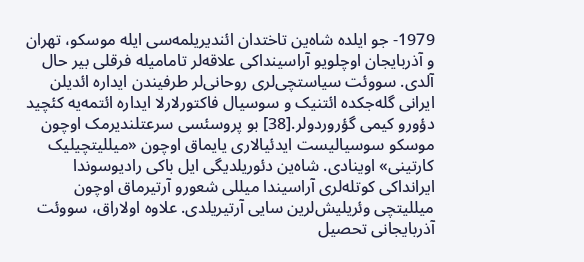1979- جو ایلده شاه‌ین تاختدان ائندیریلمه‌سی ایله موسکو، تهران و آذربایجان اوچلویو آراسینداکی علاقه‌‌‌لر تامامیله فرقلی بیر حال آلدی. سووئت سیاستچی‌لری روحانی‌لر طرفیندن ایداره ائدیلن ایرانی گله‌جکده ائتنیک و سوسیال فاکتورلارلا ایداره ائتمه‌یه کئچید دؤورو کیمی گؤروردولر.[38] بو پروسئسی سرعتلندیرمک اوچون موسکو سوسیالیست ایدئیالاری یایماق اوچون «میللیتچیلیک کارتینی» اوینادی. شاه‌ین دئوریلدیگی ایل باکی رادیوسوندا ایرانداکی کوتله‌لری آراسیندا میللی شعورو آرتیرماق اوچون میللیتچی وئریلیش‌لرین سایی آرتیریلدی. علاوه‌‌ اولاراق، سووئت آذربایجانی تحصیل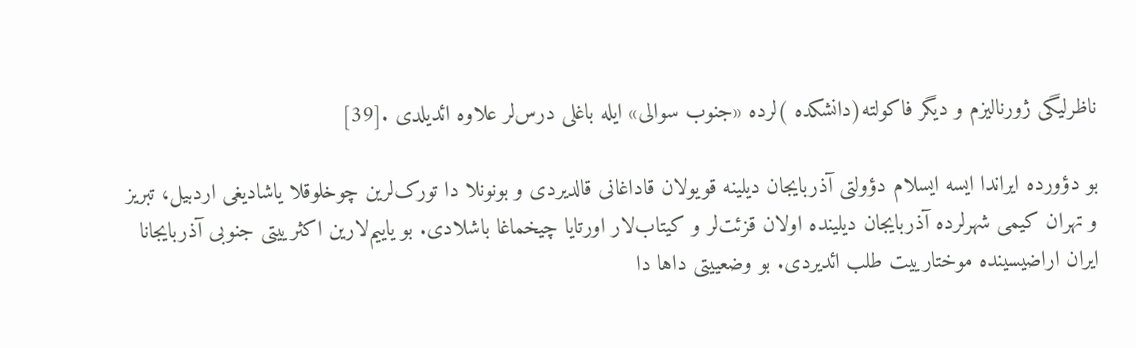ناظرلیگی ژورنالیزم و دیگر فاکولته‌(دانشکده )لرده «جنوب سوالی» ایله باغلی درس‌لر علاوه‌‌ ائدیلدی .[39]

بو دؤورده ایراندا ایسه ایسلام دؤولتی آذربایجان دیلینه قویولان قاداغانی قالدیردی و بونونلا دا تورک‌لرین چوخلوقلا یاشادیغی اردبیل، تبریز و تهران کیمی شهرلرده آذربایجان دیلینده اولان قزئت‌لر و کیتاب‌لار اورتایا چیخماغا باشلادی. بو یاییم‌لارین اکثريیتی جنوبی آذربایجانا ایران اراضیسینده موختارییت طلب ائدیردی. بو وضعيیتی داها دا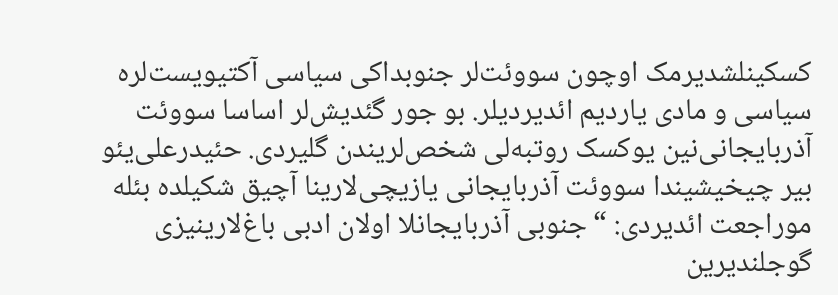کسکینلشدیرمک اوچون سووئت‌لر جنوبداکی سیاسی آکتیویست‌لره سیاسی و مادی یاردیم ائدیردیلر. بو جور گئدیش‌لر اساسا سووئت آذربایجانی‌نین یوکسک روتبه‌لی شخص‌لریندن گلیردی. حئیدرعلی‌یئو بیر چیخیشیندا سووئت آذربایجانی یازیچی‌لارینا آچیق شکیلده بئله موراجعت ائدیردی: “جنوبی آذربایجانلا اولان ادبی باغ‌لارینیزی گوجلندیرین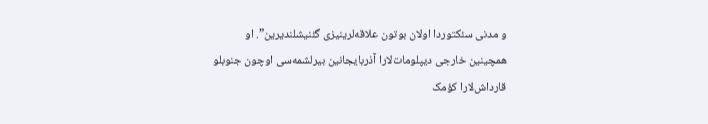و مدنی سئکتوردا اولان بوتون علاقه‌‌‌لرینیزی گئنیشلندیرین”. او همچینین خارجی دیپلومات‌لارا آذربایجانین بیرلشمه‌سی اوچون جنوبلو قارداش‌لارا کؤمک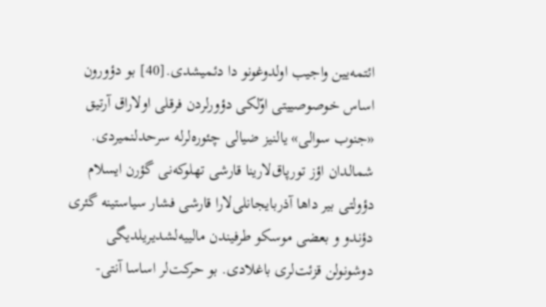ائتمه‌یین واجیب اولدوغونو دا دئمیشدی.[40] بو دؤورون اساس خوصوصيیتی اوّلکی دؤورلردن فرقلی اولاراق آرتیق «جنوب سوالی» یالنیز ضیالی چئوره‌لرله سرحدلنمیردی. شمالدان اؤز تورپاق‌لارینا قارشی تهلوکه‌‌‌نی گؤرن ایسلام دؤولتی بیر داها آذربایجانلی‌لارا قارشی فشار سیاستینه گئری دؤندو و بعضی موسکو طرفیندن مالییه‌‌لشدیریلدیگی دوشونولن قزئت‌لری باغلادی. بو حرکت‌لر اساسا آنتی-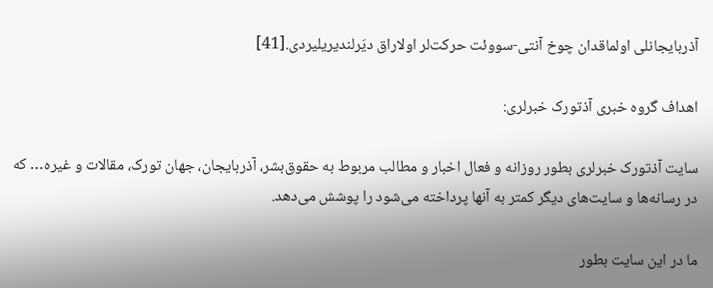آذربایجانلی اولماقدان چوخ آنتی-سووئت حرکت‌لر اولاراق ديَرلندیریلیردی.[41]

اهداف گروه خبری آذتورک خبرلری:

سایت آذتورک خبرلری بطور روزانه و فعال اخبار و مطالب مربوط به حقوق‌بشر، آذربایجان، جهان تورک، مقالات و غیره… که در رسانه‌ها و سایت‌های دیگر کمتر به آنها پرداخته می‌شود را پوشش می‌دهد.

ما در این سایت بطور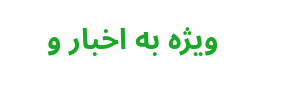ویژه به اخبار و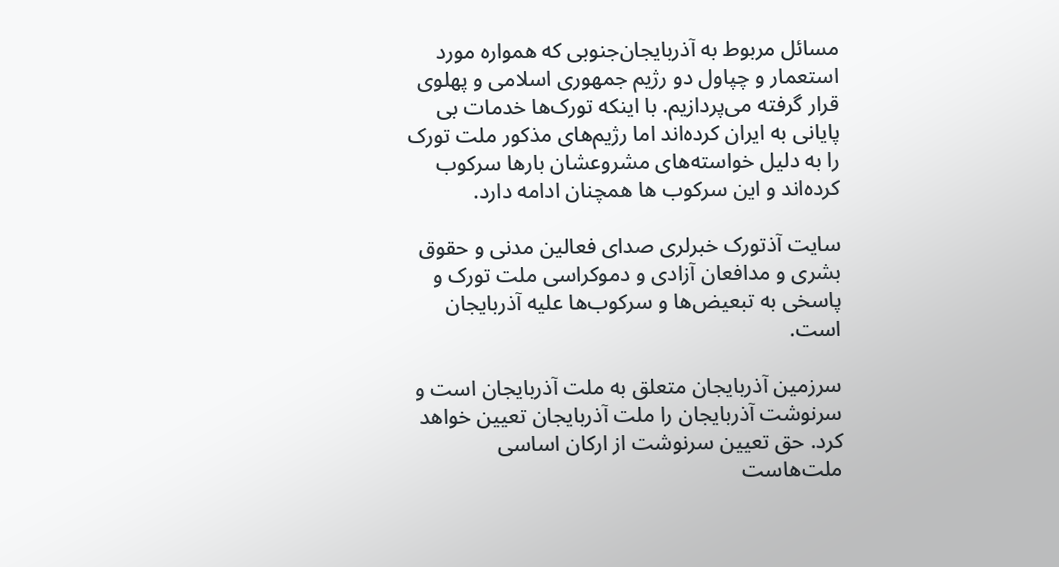مسائل مربوط به آذربایجان‌جنوبی که همواره مورد استعمار و چپاول دو رژیم جمهوری اسلامی و پهلوی قرار گرفته می‌پردازیم. با اینکه تورک‌ها خدمات بی پایانی به ایران کرده‌اند اما رژیم‌های مذکور ملت تورک را به دلیل خواسته‌های مشروعشان بارها سرکوب کرده‌اند و این سرکوب ها همچنان ادامه دارد.

سایت آذتورک خبرلری صدای فعالین مدنی و حقوق بشری و مدافعان آزادی و دموکراسی ملت تورک و پاسخی به تبعیض‌ها و سرکوب‌ها علیه آذربایجان است.

سرزمین آذربایجان متعلق به ملت آذربایجان است و سرنوشت آذربایجان را ملت آذربایجان تعیین خواهد کرد. حق تعیین سرنوشت از ارکان اساسی ملت‌هاست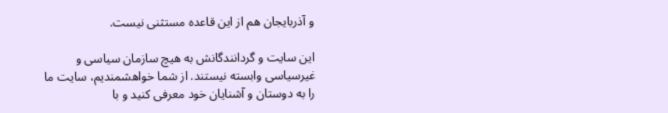و آذربایجان هم از این قاعده مستثنی نیست.

این سایت و گردانندگانش به هیچ سازمان سیاسی و غیرسیاسی وابسته نیستند. از شما خواهشمندیم، سایت ما را به دوستان و آشنایان خود معرفی کنید و با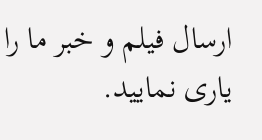ارسال فیلم و خبر ما را یاری نمایید.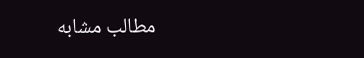مطالب مشابه